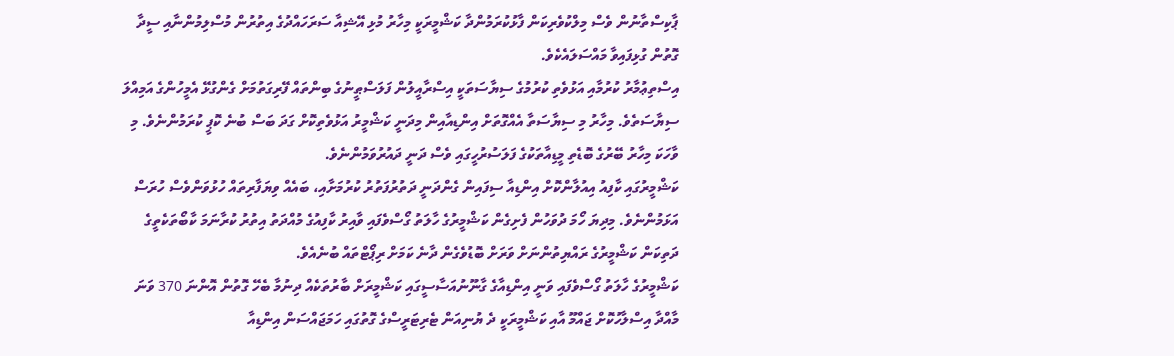ޕާކިސްތާނުން ވެސް މިލްކުވެރިކަން ފާޅުކުރަމުންދާ ކަޝްމީރަކީ މިހާރު މުޅި އޭޝިއާ ސަރަހައްދުގެ އިތުރުން މުސްލިމުންނާއި ސީދާ ގޮތުން ގުޅިފައިވާ މައްސަލައެކެވެ.
އިސްތިޢުމާރު ކުރުމާއި އަޅުވެތި ކުރުމުގެ ސިޔާސަތަކީ އިސްރާއީލުން ފަލަސްޠީނުގެ ބިންތައް ފޭރިގަތުމަށް ގެންގުޅޭ އެމީހުންގެ އަމިއްލަ ސިޔާސަތެވެ. މިހާރު މި ސިޔާސަތާ އެއްގޮތަށް އިންޑިއާއިން މިދަނީ ކަޝްމީރު އަޅުވެތިކޮށް ގަދަ ބަސް ބުނެ ކޮޕީ ކުރަމުންނެވެ. މި ވާހަކަ މިހާރު ބޭރުގެ ބޮޑެތި މީޑިއާތަކުގެ ފަލަސުރުހީގައި ވެސް ދަނީ ދައުރުވަމުންނެވެ.
ކަޝްމީރުގައި ކާފިއު އިއުލާންކޮށް އިންޑިއާ ސިފައިން ގެންދަނީ ދަތުރުފަތުރު ކުރުމަށާއި، ބައެއް ވިޔަފާރިތައް ހުޅުވަންވެސް ހުރަސް އަޅަމުންނެވެ. މިދިޔަ ހޯމަ ދުވަހުން ފެށިގެން ކަޝްމީރުގެ ހާލަތު ގޯސްވެފައި ވާއިރު ކާފިއުގެ މުއްދަތު އިތުރު ކުރާނަމަ ކާބޯތަކެތީގެ ދަތިކަން ކަޝްމީރުގެ ރައްޔިތުންނަށް ވަރަށް ބޮޑުވެގެން ދާނެ ކަމަށް ރިޕޯޓްތައް ބުނެއެވެ.
ކަޝްމީރުގެ ހާލަތު ގޯސްވެފައި ވަނީ އިންޑިއާގެ ގާނޫނުއަސާސީގައި ކަޝްމީރަށް ބާރުތަކެއް ދިނުމާ ބެހޭ ގޮތުން އޮންނަ 370 ވަނަ މާއްދާ އިސްލާހުކޮށް ޖައްމޫ އާއި ކަޝްމީރަކީ ދެ ޔުނިއަން ޓެރިޓަރީސްގެ ގޮތުގައި ހަމަޖައްސަން އިންޑިއާ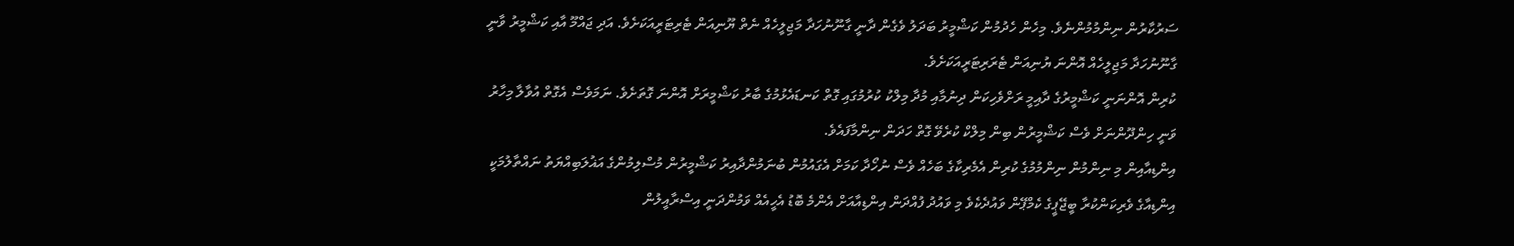ސަރުކާރުން ނިންމުމުންނެވެ. މިހެން ހެދުމުން ކަޝްމީރު ބަދަލު ވެގެން ދާނީ ގާނޫނުހަދާ މަޖިލީހެއް ނެތް ޔޫނިއަން ޓެރިޓަރީއަކަށެވެ. އަދި ޖައްމޫ އާއި ކަޝްމީރު ވާނީ ގާނޫނުހަދާ މަޖިލީހެއް އޮންނަ ޔުނިއަން ޓެރަރިޓަރީއަކަށެވެ.
ކުރިން އޮންނަނީ ކަޝްމީރުގެ ދާއިމީ ރަށްވެހިކަން ދިނުމާއި މުދާ މިލްކު ކުރުމުގައި ގޮތް ކަނޑައެޅުމުގެ ބާރު ކަޝްމީރަށް އޮންނަ ގޮތަށެވެ. ނަމަވެސް އެގޮތް އުވާލާ މިހާރު ވަނީ ހިންދޫންނަށް ވެސް ކަޝްމީރުން ބިން މިލްކް ކުރެވޭ ގޮތް ހަދަން ނިންމާފައެވެ.
އިންޑިއާއިން މި ނިންމުން ނިންމުމުގެ ކުރިން އެމެރިކާގެ ބަހެއް ވެސް ނުހޯދާ ކަމަށް އެގައުމުން ބުނަމުންދާއިރު ކަޝްމީރުން މުސްލިމުންގެ އަޣުލަބިއްޔަތު ނައްތާލުމަކީ އިންޑިއާގެ ވެރިކަންކުރާ ބީޖޭޕީގެ ކެމްޕޭން ވައުދެކެވެ މި ވައުދު ފުއްދަން އިންޑިއާއަށް އެންމެ ބޮޑު އެހީއެއް ވަމުންދަނީ އިސްރާއީލުން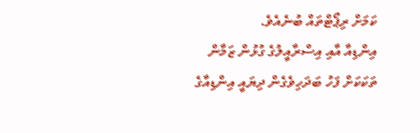ކަމަށް ރިޕޯޓްތައް ބުނެއެވެ.
އިންޑިއާ އާއި އިސްރާއީލުގެ ގުޅުން ޒަމާން ތަކަކަށް ފަހު ބަދަހިވެގެން ދިޔައީ އިންޑިއާގެ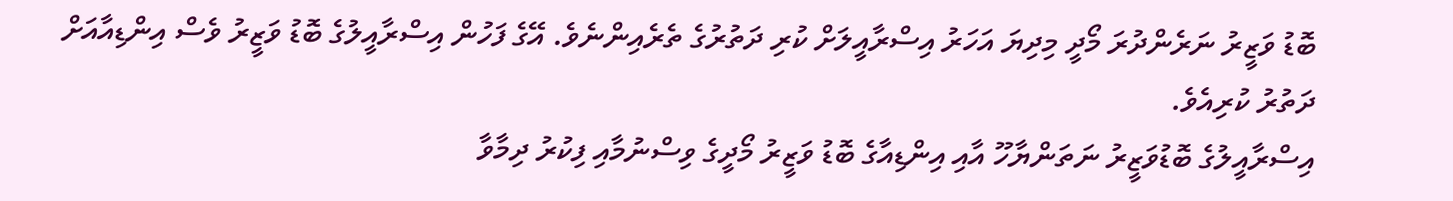ބޮޑު ވަޒީރު ނަރެންދުރަ މޯދީ މިދިޔަ އަހަރު އިސްރާއީލަށް ކުރި ދަތުރުގެ ތެރެއިންނެވެ. އޭގެ ފަހުން އިސްރާއީލުގެ ބޮޑު ވަޒީރު ވެސް އިންޑިއާއަށް ދަތުރު ކުރިއެވެ.
އިސްރާއީލުގެ ބޮޑުވަޒީރު ނަތަންޔާހޫ އާއި އިންޑިއާގެ ބޮޑު ވަޒީރު މޯދީގެ ވިސްނުމާއި ފިކުރު ދިމާވާ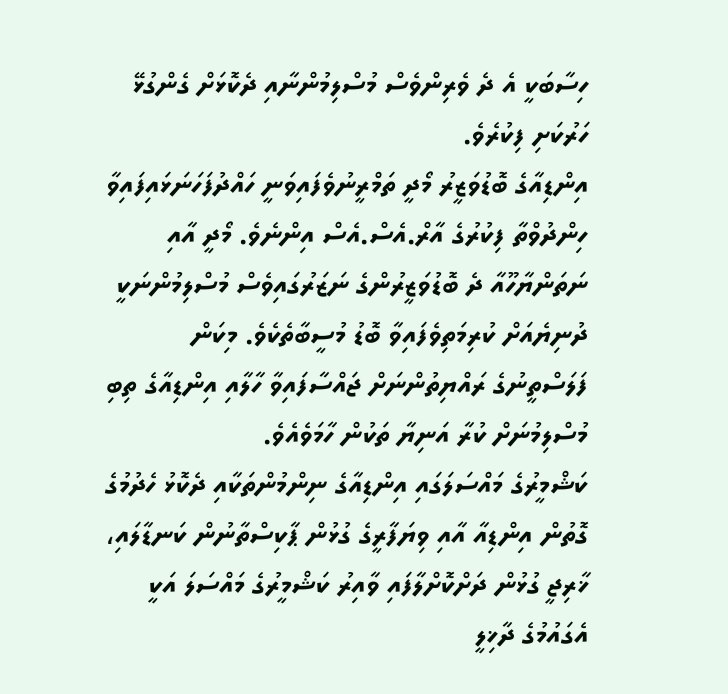ހިސާބަކީ އެ ދެ ވެރިންވެސް މުސްލިމުންނާއި ދެކޮޅަށް ގެންގުޅޭ ހަރުކަށި ފިކުރެވެ.
އިންޑިއާގެ ބޮޑުވަޒީރު މޯދީ ތަމްރީނުވެފައިވަނީ ހައްދުފަހަނަޅައިފައިވާ ހިންދުވްތާ ފިކުރުގެ އާރް.އެސް.އެސް އިންނެވެ. މޯދީ އާއި ނަތަންޔާހޫއާ ދެ ބޮޑުވަޒީރުންގެ ނަޒަރުގައިވެސް މުސްލިމުންނަކީ ދުނިޔެއަށް ކުރިމަތިވެފައިވާ ބޮޑު މުސީބާތެކެވެ. މިކަން ފަލަސްތީނުގެ ރައްޔިތުންނަށް ޖައްސާފައިވާ ހާލާއި އިންޑިއާގެ ތިބި މުސްލިމުނަށް ކުރާ އަނިޔާ ތަކުން ހާމަވެއެވެ.
ކަޝްމީރުގެ މައްސަލަގައި އިންޑިއާގެ ނިންމުންތަކާއި ދެކޮޅު ހެދުމުގެ ގޮތުން އިންޑިއާ އާއި ވިޔަފާރީގެ ގުޅުން ޕާކިސްތާނުން ކަނޑާލައި، ޚާރިޖީ ގުޅުން ދަށްކޮށްލާފައި ވާއިރު ކަޝްމީރުގެ މައްސަލަ އަކީ އެގައުމުގެ ދާޚިލީ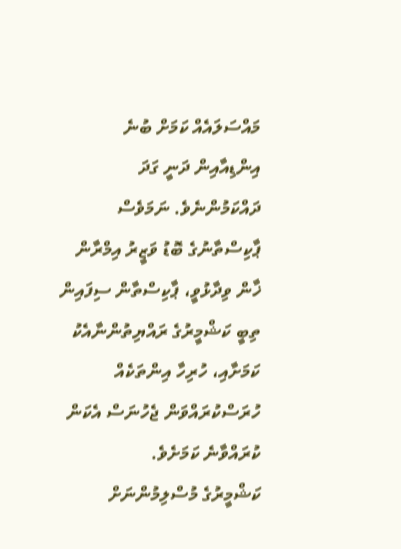މައްސަލައެއް ކަމަށް ބުނެ އިންޑިއާއިން ދަނީ ގަދަ ދައްކަމުންނެވެ. ނަމަވެސް ޕާކިސްތާނުގެ ބޮޑު ވަޒީރު އިމްރާން ޚާން ވިދާޅުވީ، ޕާކިސްތާން ސިފައިން ތިބީ ކަޝްމީރުގެ ރައްޔިތުންނާއެކު ކަމަށާއި، ހުރިހާ އިންތަކެއް ހުރަސްކުރައްވަން ޖެހުނަސް އެކަން ކުރައްވާނެ ކަމަށެވެ.
ކަޝްމީރުގެ މުސްލިމުންނަށް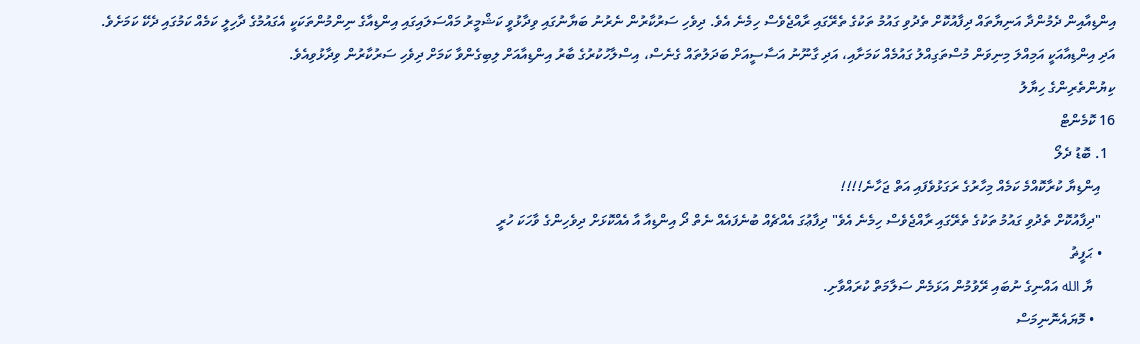އިންޑިއާއިން ދެމުންދާ އަނިޔާތައް ދިފާއުކޮށް ތެދުވި ގައުމު ތަކުގެ ތެރޭގައި ރާއްޖެވެސް ހިމެނެ އެވެ. ދިވެހި ސަރުކާރުން ނެރުނު ބަޔާނުގައި ވިދާޅުވީ ކަޝްމީރު މައްސަލައިގައި އިންޑިއާގެ ނިންމުންތަކަކީ އެގައުމުގެ ދާހިލީ ކަމެއް ކަމުގައި ދެކޭ ކަމަށެވެ. އަދި އިންޑިއާއަކީ އަމިއްލަ މިނިވަން މުސްތަގިއްލު ގައުމެއް ކަމަށާއި، އަދި ގާނޫނު އަސާސީއަށް ބަދަލުތައް ގެނެސް، އިސްލާހުކުރުގެ ބާރު އިންޑިއާއަށް ލިބިގެންވާ ކަމަށް ދިވެހި ސަރުކާރުން ވިދާޅުވިއެވެ.
ކިޔުންތެރިންގެ ހިޔާލު
16 ކޮމެންޓް
  1. ބޮޑު ދެލޯ
    އިންޑިޔާ ކުރާކޮއްމެ ކަމެއް މިހާރުގެ ރަގަޅުވެފައި އަތް ޖަހާނެ!!!!
    "ދިފާއުކޮށް ތެދުވި ގައުމު ތަކުގެ ތެރޭގައި ރާއްޖެވެސް ހިމެނެ އެވެ" ދިފާޢުގަ އެއްޗެއް ބުނެފައެއް ނެތް ދޯ އިންޑިއާ އާ އެއްކޮޅަށް ދިވެހިންގެ ވާހަކަ ހުރީ
    • ޙަފީޡު
      ޔާ الله އައްނިގެ ނުބައި ރޭވުމުން އަޅަމެން ސަލާމަތް ކުރައްވާށި.
      • މޮޔައެނޮނިމަސް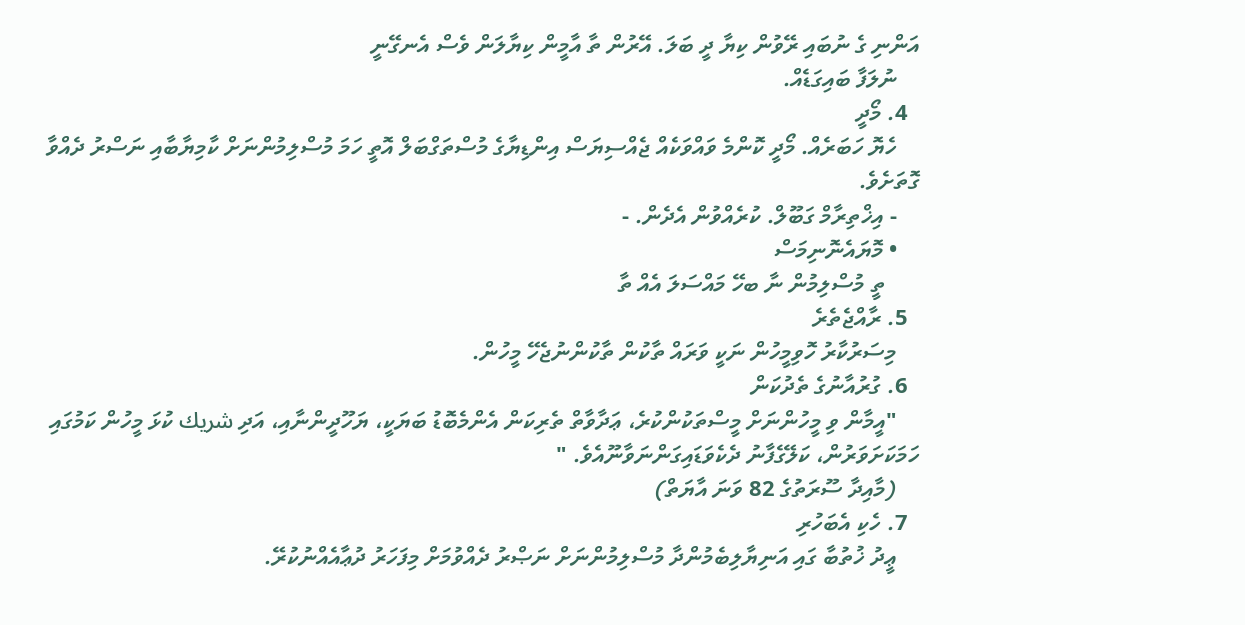އަންނި ގެ ނުބައި ރޭވުން ކިޔާ ދީ ބަލަ. އޭރުން ތާ އާމީން ކިޔާލަން ވެސް އެނގޭނީ
    ނުލަފާ ބައިގަޑެއް.
  4. މޯދީ
    ހެޔޮ ހަބަރެއް. މޯދީ ކޮންމެ ވައްވަކެއް ޖެއްސިޔަސް އިންޑިޔާގެ މުސްތަގްބަލް އޮތީ ހަމަ މުސްލިމުންނަށް ކާމިޔާބާއި ނަސްރު ދެއްވާ ގޮތަށެވެ.
    - އިޚްތިރާމް ގަބޫލް. ކުރެއްވުން އެދެން. -
    • މޮޔައެނޮނިމަސް
      ތީ މުސްލިމުން ނާ ބހޭ މައްސަލަ އެއް ތާ
  5. ރާއްޖެތެރެ
    މިސަރުކާރު ހޮވިމީހުން ނަކީ ވަރައް ތާކުން ތާކުންނުޖެހޭ މީހުން.
  6. ގުރުއާނުގެ ތެދުކަން
    "އީމާން ވި މީހުންނަށް މީސްތަކުންކުރެ، ޢަދާވާތް ތެރިކަން އެންމެބޮޑު ބަޔަކީ، ޔަހޫދީންނާއި، އަދި شريك ކުޅަ މީހުން ކަމުގައި ހަމަކަށަވަރުން، ކަލޭގެފާނު ދެކެވަޑައިގަންނަވާނޫއެވެ. "
    (މާއިދާ ސޫރަތުގެ 82 ވަނަ އާޔަތް)
  7. ހެކި އެބަހުރި
    ޢީދު ޚުތުބާ ގައި އަނިޔާލިބެމުންދާ މުސްލިމުންނަށް ނަޞްރު ދެއްވުމަށް މިފަހަރު ދުޢާއެއްނުކުރޭ.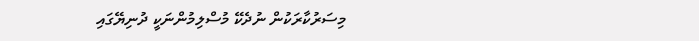މިސަރުކާރަކުން ނުދެކޭ މުސްލިމުންނަކީ ދުނިޔޭގައި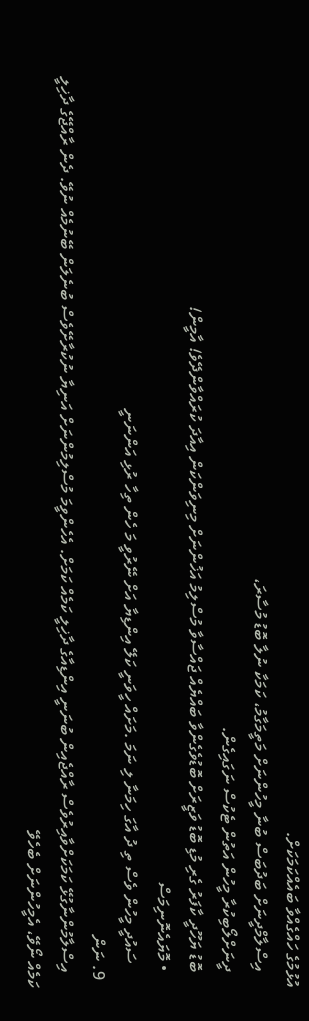އުޅުމުގެ ހައްގެއްވާ ބައެއްކަމަކަށް.
    އިސްލާމްދީނަށް ބަދުބަސް ބުނާ މީހުންނަށް މަތީމަގާމު، ކަމަކާ ނުލާ ބޮޑު މުސާރަ،
    ދީނަށްލޯބިކުރާ މީހުން އަތުން ޓެކުސް ނަގައިގެން.
    ބޮޑު ޔަހޫދީ ކާފަރު ގެރި މުޑި ބޮޑު ވަޒީރަށް ބޮޑުވެގެންވާ ބައްޔެއް ޖައްސާވާ މުސްލިމު އަޚުންނަށް މިނިވަންކަން އިއާދަ ކުރައްވާންދޭވެ! އާމީން!
    • މޮޔައެނޮނިމަސް
      ސައުދީ މީހުން ވެސް ތި ދު އާގަ ހިމަނާ ލި ނަމަ .މަށައް ހީވަނީ ކަލޭ އިންޑިޔާ އަށް ނޭރުވީ މަ ހެން ތިހާ ރުޅި އަންނަނީ
  9. ނަން
    އިސްލާމުންނާގުޅޭ ކަމަކަށްވާއިރުވެސް ރާއްޖެއިން ބުނަނީ އިންޑިއާގެ ދާޚިލީ ކަމެއް ކަމަށް. އެހެންވީމަ މުސްލިމުންނަށް އަނިޔާ ނުކުރާށޭވެސް ބުނެލަން ބޭނުމެއް ނުވޭ. ދެން ރާއްޖޭގެ ދާޚިލީ ކަމެއް ނޯވޭ، އެމީހުންނަށް ބެހެވޭ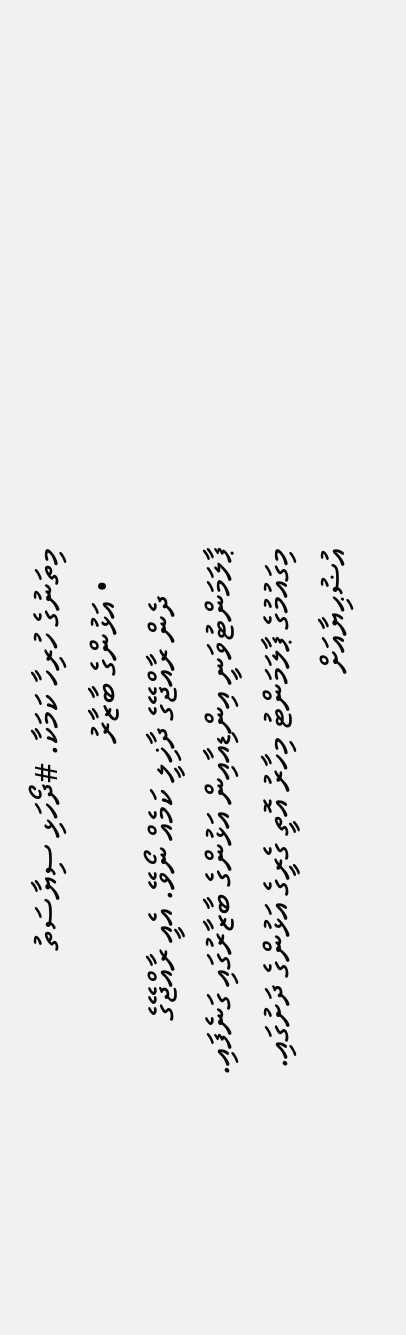މިތަނުގެ ހުރިހާ ކަމަކާ. #ދޯހަޅި ސިޔާސަތު
    • އަޅުންގެ ބާޒާރު
      ދެން ރާއްޖޭގެ ދާޚިލީ ކަމެއް ނޯވޭ. އެއީ ރާއްޖޭގެ ޕާލަމަންޓުވަނީ އިންޑިއާއިން އަޅުންގެ ބާޒާރުގައި ގަނެފައި. މިގައުމުގެ ޕާލަމަންޓު މިހާރު އޮތީ ގެރީގެ އަޅުންގެ ދަށުގައި. އުޟުޙިޔާއަށް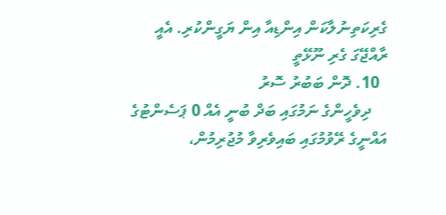ގެރިކަތިނުލާކަން އިންޑިއާ އިން ޔަގީންކުރި. އެއީ ރާއްޖޭގަ ގެރި ނޫޅޭތީ
  10. ދޮން ބަބުރު ސޮރު
    ދިވެހީންގެ ނަމުގައި ބަދް ބުނީ އެއް 0 ޕަސެންޓުގެ އައްނީގެ ރޭވުމުގައި ބައިވެރިވާ މުޖުރިމުން،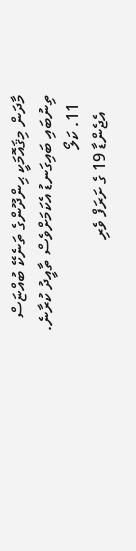މާދަން މިޤައޮމަކީ ޙިންދޫންގެ ތަނެކޭ ބުއްޏަސް ތިނުބައި ބައިގަނޑު އެކަމަށްވެސް ތާއީދު ކުރާނެ.
  11. ކަލޯ
    އެޖެންޑާ 19 ގެ ށަރަފް ވެރި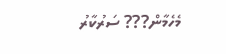މެހެމާން??? ސަރުކާރު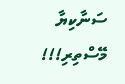ސަނާކިޔާ މޭސްތިރި!!!